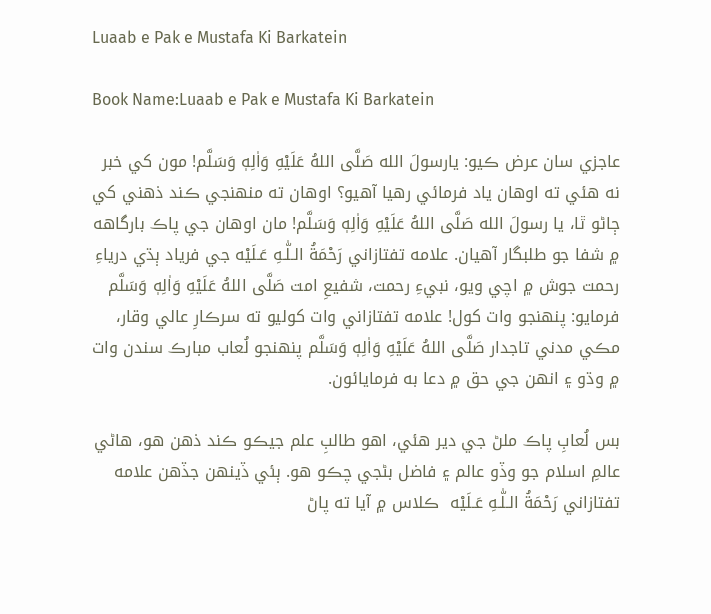Luaab e Pak e Mustafa Ki Barkatein

Book Name:Luaab e Pak e Mustafa Ki Barkatein

عاجزي سان عرض ڪيو: يارسولَ الله صَلَّى اللهُ عَلَيْهِ وَاٰلِهٖ وَسَلَّم! مون کي خبر نه هئي ته اوهان ياد فرمائي رهيا آهيو؟ اوهان ته منهنجي ڪند ذهني کي ڄاڻو ٿا، يا رسولَ الله صَلَّى اللهُ عَلَيْهِ وَاٰلِهٖ وَسَلَّم! مان اوهان جي پاڪ بارگاهه ۾ شفا جو طلبگار آهيان. علامه تفتازاني رَحْمَةُ الـلّٰـهِ عَـلَيْه جي فرياد ٻڌي درياءِ رحمت جوش ۾ اچي ويو، نبيءِ رحمت، شفيعِ امت صَلَّى اللهُ عَلَيْهِ وَاٰلِهٖ وَسَلَّم فرمايو: پنهنجو وات کول! علامه تفتازاني وات کوليو ته سرڪارِ عالي وقار، مڪي مدني تاجدار صَلَّى اللهُ عَلَيْهِ وَاٰلِهٖ وَسَلَّم پنهنجو لُعاب مبارڪ سندن وات ۾ وڌو ۽ انهن جي حق ۾ دعا به فرمايائون.

بس لُعابِ پاڪ ملڻ جي دير هئي، اهو طالبِ علم جيڪو ڪند ذهن هو، هاڻي عالمِ اسلام جو وڏو عالم ۽ فاضل بڻجي چڪو هو. ٻئي ڏينهن جڏهن علامه تفتازاني رَحْمَةُ الـلّٰـهِ عَـلَيْه  ڪلاس ۾ آيا ته پاڻ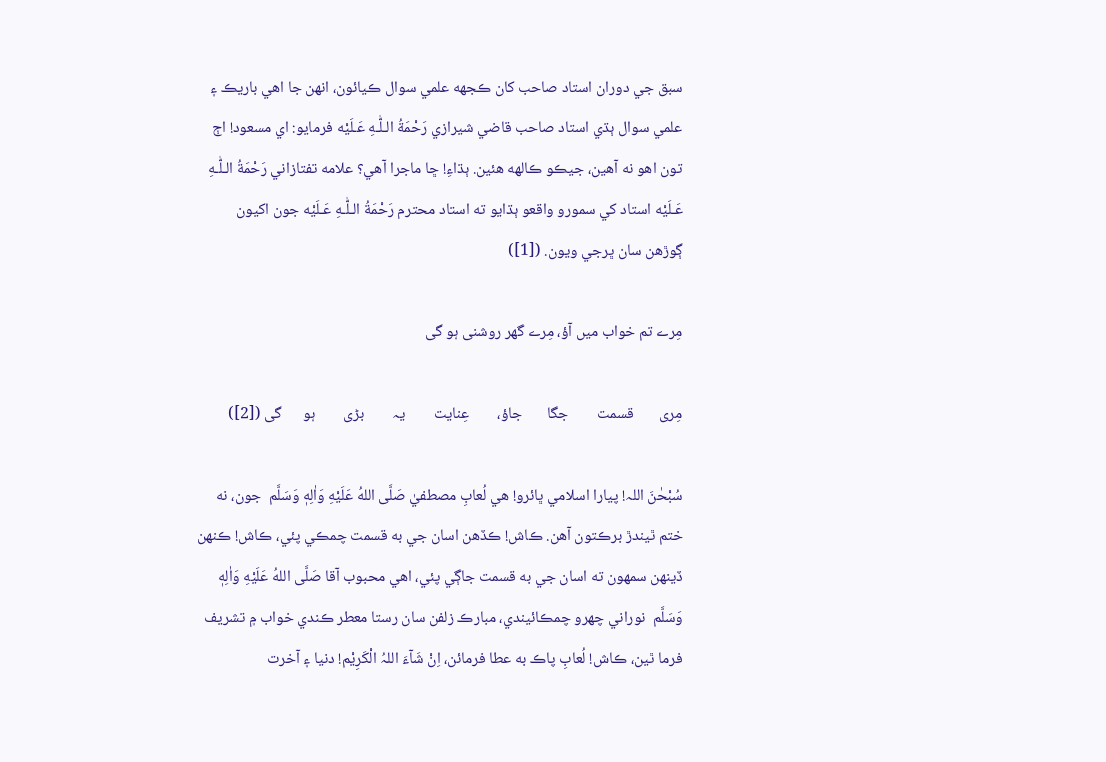سبق جي دوران استاد صاحب کان ڪجهه علمي سوال ڪيائون، انهن جا اهي باريڪ ۽ علمي سوال ٻڌي استاد صاحب قاضي شيرازي رَحْمَةُ الـلّٰـهِ عَـلَيْه فرمايو: اي مسعود! اڄ تون اهو نه آهين، جيڪو ڪالهه هئين. ٻڌاءِ! ڇا ماجرا آهي؟ علامه تفتازاني رَحْمَةُ الـلّٰـهِ عَـلَيْه استاد کي سمورو واقعو ٻڌايو ته استاد محترم رَحْمَةُ الـلّٰـهِ عَـلَيْه جون اکيون ڳوڙهن سان ڀرجي ويون. ([1])

مِرے تم خواب میں آؤ، مِرے گھر روشنی ہو گی

مِری       قسمت        جگا       جاؤ،        عِنایت        یہ        بڑی        ہو      گی ([2])

سُبْحٰنَ اللہ! پيارا اسلامي ڀائرو! هي لُعابِ مصطفيٰ صَلَّى اللهُ عَلَيْهِ وَاٰلِهٖ وَسَلَّم  جون، نه ختم ٿيندڙ برڪتون آهن. ڪاش! ڪڏهن اسان جي به قسمت چمڪي پئي، ڪاش! ڪنهن ڏينهن سمهون ته اسان جي به قسمت جاڳي پئي، اهي محبوب آقا صَلَّى اللهُ عَلَيْهِ وَاٰلِهٖ وَسَلَّم  نوراني چهرو چمڪائيندي، مبارڪ زلفن سان رستا معطر ڪندي خواب ۾ تشريف فرما ٿين، ڪاش! لُعابِ پاڪ به عطا فرمائن، اِنْ شَآءَ اللہُ الْکَرِیْم! دنيا ۽ آخرت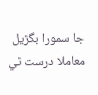جا سمورا بگڙيل معاملا درست ٿي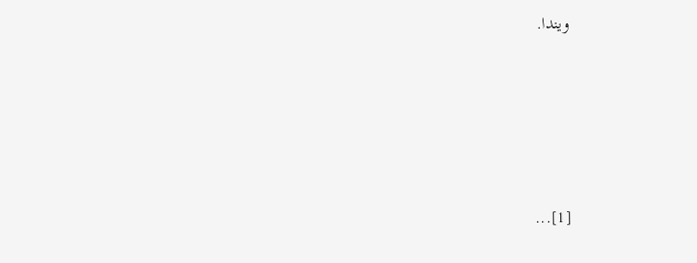ويندا.








[1]...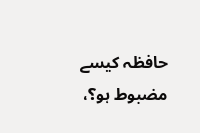حافظہ کیسے مضبوط ہو؟،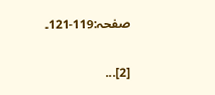صفحہ:119-121۔

[2]...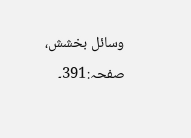وسائل بخشش، صفحہ:391۔